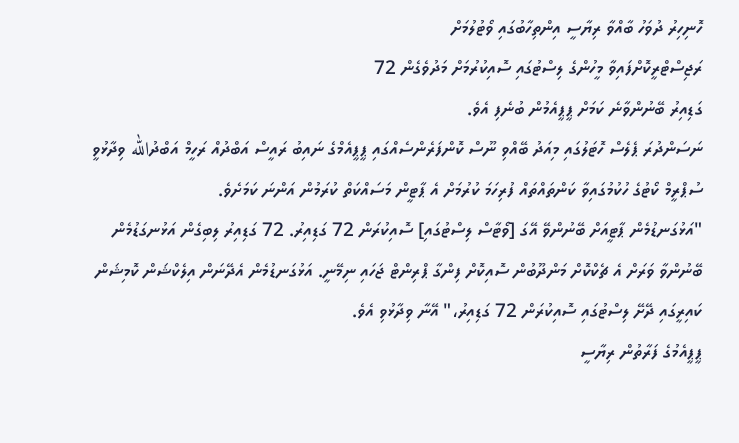ހޮނިހިރު ދުވަހު ބާއްވާ ރިޔާސީ އިންތިހާބުގައި ވޯޓުލުމަށް
ރަޖިސްޓްރީކޮށްފައިވާ މީހުންގެ ލިސްޓުގައި ސޮއިކުރުމަށް މަދުވެގެން 72
ގަޑިއިރު ބޭނުންވާނެ ކަމަށް ޕީޕީއެމުން ބުނެފި އެވެ.
ނަސަންދުރަ ޕެލެސް ހޮޓަލުގައި މިއަދު ބޭއްވި ނޫސް ކޮންފަރެންސެއްގައި ޕީޕީއެމްގެ ނައިބު ރައީސް އަބްދުއް ރަހީމް އަބްދުالله ވިދާޅުވީ ސުޕްރީމް ކޯޓުގެ ހުކުމުގައިވާ ކަންތައްތައް ފުރިހަމަ ކުރުމަށް އެ ޕާޓީން މަސައްކަތް ކުރަމުން އަންނަ ކަމަށެވެ.
"އަޅުގަނޑުމެން ޕާޓީއަށް ބޭނުންވޭ އޭގަ [ވޯޓާސް ލިސްޓުގައި] ސޮއިކުރަން 72 ގަޑިއިރު. 72 ގަޑިއިރު ލިބިގެން އަޅުނގަޑުމެން ބޭނުންވާ ވަރަށް އެ ޗެކްކޮށް މަންދޫބުން ސޮއިކޮށް ފިންގާ ޕްރިންޓް ޖަހައި ނިމޭނީ. އަޅުގަނޑުމެން އެދޭނަން އިލެކްޝަން ކޮމިޝަން ކައިރީގައި ދޭށޭ ލިސްޓުގައި ސޮއިކުރަން 72 ގަޑިއިރު،" އޭނާ ވިދާޅުވި އެވެ.
ޕީޕީއެމުގެ ފަރާތުން ރިޔާސީ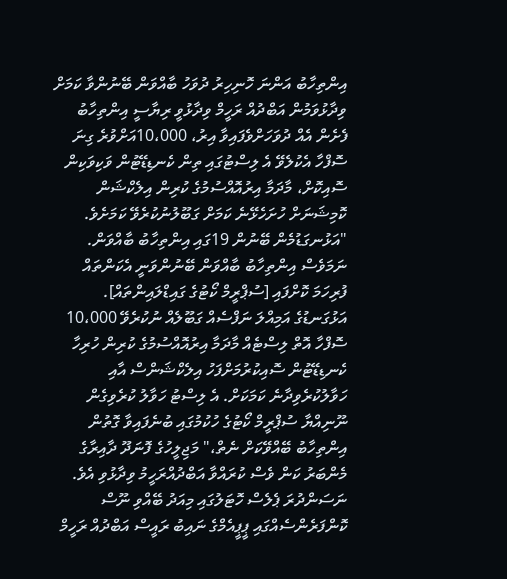އިންތިހާބު އަންނަ ހޮނިހިރު ދުވަހު ބާއްވަން ބޭނުންވާ ކަމަށް ވިދާޅުވަމުން އަބްދުއް ރަހީމް ވިދާޅުވީ ރިޔާސީ އިންތިހާބު ފެށެން އެއް ދުވަހަށްވެފައިވާ އިރު، 10،000އަށްވުރެ ގިނަ ސޮފްހާ އެކުލެވޭ އެ ލިސްޓުގައި ތިން ކެނޑިޑޭޓުން ވަކިވަކިން ސޮއިކޮށް، މާދަމާ އިރުއޮއްސުމުގެ ކުރިން އިލެކްޝަން ކޮމިޝަނަށް ހުށަހެޅޭނެ ކަމަށް ގަބޫލުނުކުރެވޭ ކަމަށެވެ.
"އަޅުނގަޑުމެން ބޭނުން 19ގައި އިންތިހާބު ބާއްވަން. ނަމަވެސް އިންތިހާބު ބާއްވަން ބޭނުންވަނީ އެކަންތައް ފުރިހަމަ ކޮށްފައި [ސުޕްރީމް ކޯޓުގެ ގައިޑްލައިންތައް]. އަޅުގަނޑުގެ އަމިއްލަ ނަފްސެއް ގަބޫލެއް ނުކުރެވޭ 10،000 ސޮފްހާ އޮތް ލިސްޓެއް މާދަމާ އިރުއޮއްސުމުގެ ކުރިން ހުރިހާ ކެނޑިޑޭޓުން ސޮއިކުރުމަށްފަހު އިލެކްޝަންސް އާއި ހަވާލުކުރެވިދާނެ ކަމަކަށް. އެ ލިސްޓު ހަވާލު ކުރެވިގެން ނޫނިއްޔާ ސުޕްރީމް ކޯޓުގެ ހުކުމުގައި ބުނެފައިވާ ގޮތުން އިންތިހާބު ބޭއްވޭކަށް ނެތް،" މަޖިލީހުގެ ފޮނަދޫ ދާއިރާގެ މެންބަރު ކަން ވެސް ކުރައްވާ އަބްދުއްރަހީމު ވިދާޅުވި އެވެ.
ނަސަންދުރަ ޕެލެސް ހޮޓަލުގައި މިއަދު ބޭއްވި ނޫސް ކޮންފަރެންސެއްގައި ޕީޕީއެމްގެ ނައިބު ރައީސް އަބްދުއް ރަހީމް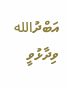އަބްދުالله ވިދާޅުވީ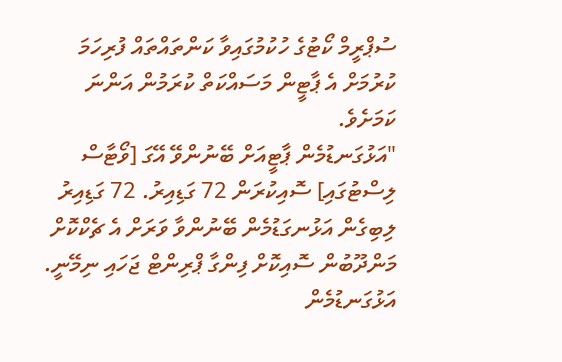ސުޕްރީމް ކޯޓުގެ ހުކުމުގައިވާ ކަންތައްތައް ފުރިހަމަ ކުރުމަށް އެ ޕާޓީން މަސައްކަތް ކުރަމުން އަންނަ ކަމަށެވެ.
"އަޅުގަނޑުމެން ޕާޓީއަށް ބޭނުންވޭ އޭގަ [ވޯޓާސް ލިސްޓުގައި] ސޮއިކުރަން 72 ގަޑިއިރު. 72 ގަޑިއިރު ލިބިގެން އަޅުނގަޑުމެން ބޭނުންވާ ވަރަށް އެ ޗެކްކޮށް މަންދޫބުން ސޮއިކޮށް ފިންގާ ޕްރިންޓް ޖަހައި ނިމޭނީ. އަޅުގަނޑުމެން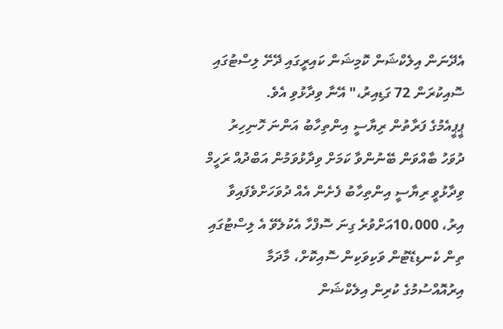އެދޭނަން އިލެކްޝަން ކޮމިޝަން ކައިރީގައި ދޭށޭ ލިސްޓުގައި ސޮއިކުރަން 72 ގަޑިއިރު،" އޭނާ ވިދާޅުވި އެވެ.
ޕީޕީއެމުގެ ފަރާތުން ރިޔާސީ އިންތިހާބު އަންނަ ހޮނިހިރު ދުވަހު ބާއްވަން ބޭނުންވާ ކަމަށް ވިދާޅުވަމުން އަބްދުއް ރަހީމް ވިދާޅުވީ ރިޔާސީ އިންތިހާބު ފެށެން އެއް ދުވަހަށްވެފައިވާ އިރު، 10،000އަށްވުރެ ގިނަ ސޮފްހާ އެކުލެވޭ އެ ލިސްޓުގައި ތިން ކެނޑިޑޭޓުން ވަކިވަކިން ސޮއިކޮށް، މާދަމާ އިރުއޮއްސުމުގެ ކުރިން އިލެކްޝަން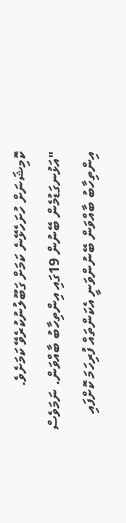ކޮމިޝަނަށް ހުށަހެޅޭނެ ކަމަށް ގަބޫލުނުކުރެވޭ ކަމަށެވެ.
"އަޅުނގަޑުމެން ބޭނުން 19ގައި އިންތިހާބު ބާއްވަން. ނަމަވެސް އިންތިހާބު ބާއްވަން ބޭނުންވަނީ އެކަންތައް ފުރިހަމަ ކޮށްފައި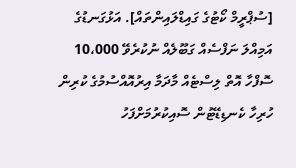[ސުޕްރީމް ކޯޓުގެ ގައިޑްލައިންތައް]. އަޅުގަނޑުގެ އަމިއްލަ ނަފްސެއް ގަބޫލެއް ނުކުރެވޭ 10،000 ސޮފްހާ އޮތް ލިސްޓެއް މާދަމާ އިރުއޮއްސުމުގެ ކުރިން ހުރިހާ ކެނޑިޑޭޓުން ސޮއިކުރުމަށްފަހު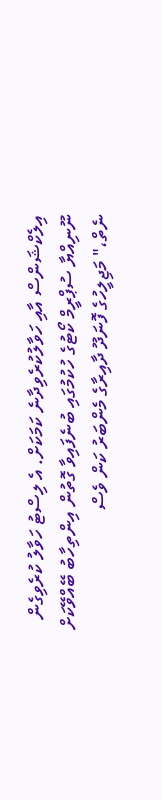އިލެކްޝަންސް އާއި ހަވާލުކުރެވިދާނެ ކަމަކަށް. އެ ލިސްޓު ހަވާލު ކުރެވިގެން ނޫނިއްޔާ ސުޕްރީމް ކޯޓުގެ ހުކުމުގައި ބުނެފައިވާ ގޮތުން އިންތިހާބު ބޭއްވޭކަށް ނެތް،" މަޖިލީހުގެ ފޮނަދޫ ދާއިރާގެ މެންބަރު ކަން ވެސް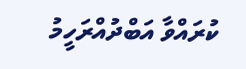ކުރައްވާ އަބްދުއްރަހީމު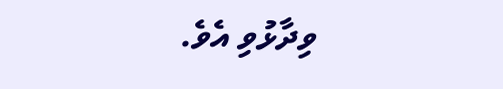ވިދާޅުވި އެވެ.